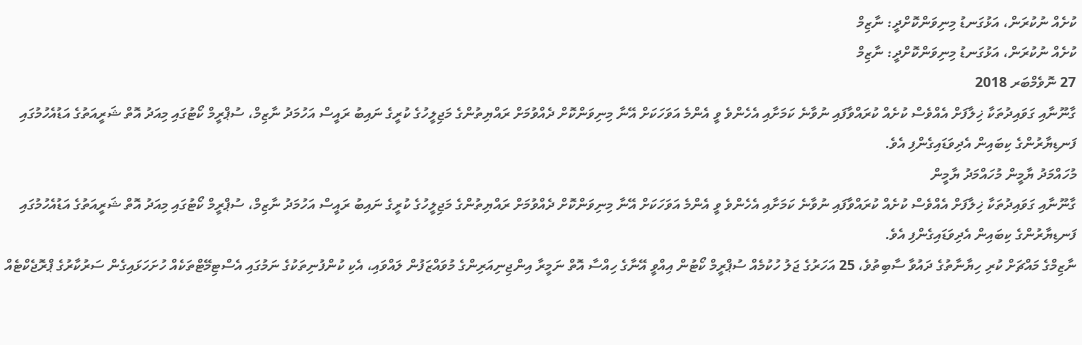ކުށެއް ނުކުރަން، އަޅުގަނޑު މިނިވަންކޮށްދީ: ނާޒިމް
ކުށެއް ނުކުރަން، އަޅުގަނޑު މިނިވަންކޮށްދީ: ނާޒިމް
27 ނޮވެމްބަރ 2018
ގާނޫނާއި ގަވައިދުތަކާ ޚިލާފަށް އެއްވެސް ކުށެއް ކުރައްވާފައި ނުވާނެ ކަމަށާއި އެހެންވެ ވީ އެންމެ އަވަހަކަށް އޭނާ މިނިވަންކޮށް ދެއްވުމަށް ރައްޔިތުންގެ މަޖިލީހުގެ ކުރީގެ ނައިބު ރައީސް އަހުމަދު ނާޒިމް، ސުޕްރީމް ކޯޓުގައި މިއަދު އޮތް ޝަރީއަތުގެ އަޑުއެހުމުގައި ފަނޑިޔާރުންގެ ކިބައިން އެދިވަޑައިގެންފި އެވެ.
މުހައްމަދު ޔާމީން މުހައްމަދު ޔާމީން
ގާނޫނާއި ގަވައިދުތަކާ ޚިލާފަށް އެއްވެސް ކުށެއް ކުރައްވާފައި ނުވާނެ ކަމަށާއި އެހެންވެ ވީ އެންމެ އަވަހަކަށް އޭނާ މިނިވަންކޮށް ދެއްވުމަށް ރައްޔިތުންގެ މަޖިލީހުގެ ކުރީގެ ނައިބު ރައީސް އަހުމަދު ނާޒިމް، ސުޕްރީމް ކޯޓުގައި މިއަދު އޮތް ޝަރީއަތުގެ އަޑުއެހުމުގައި ފަނޑިޔާރުންގެ ކިބައިން އެދިވަޑައިގެންފި އެވެ.
ނާޒިމްގެ މައްޗަށް ކުރި ހިޔާނާތުގެ ދައުވާ ސާބިތުވެ، 25 އަހަރުގެ ޖަލު ހުކުމެއް ސުޕްރީމް ކޯޓުން އިއްވީ އޭނާގެ ހިއްސާ އޮތް ނަމީރާ އިންޖިނިއަރިންގެ މުވައްޒަފުން ލައްވައި، އެކި ކުންފުނިތަކުގެ ނަމުގައި އެސްޓިމޭޓްތަކެއް ހުށަހަޅައިގެން ސަރުކާރުގެ ޕްރޮޖެކްޓެއް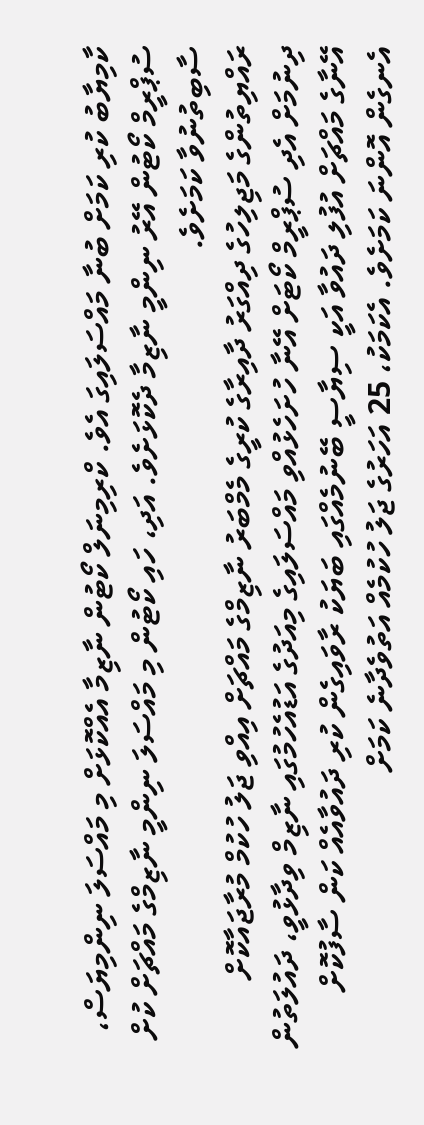ކާމިޔާބު ކުރި ކަމަށް ބުނާ މައްސަލައިގަ އެވެ. ކްރިމިނަލް ކޯޓުން ނާޒިމާ އެއްކޮޅަށް މި މައްސަލަ ނިންމިޔަސް، ސުޕްރީމް ކޯޓުން އޭރު ނިންމީ ނާޒިމާ ދެކޮޅަށެވެ. އަދި، ހައި ކޯޓުން މި މައްސަލަ ނިންމީ ނާޒިމްގެ މައްޗަށް ކުށް ސާބިތުނުވާ ކަމަށެވެ.
ރައްޔިތުންގެ މަޖިލިހުގެ ދިއްގަރު ދާއިރާގެ ކުރީގެ މެމްބަރު ނާޒިމްގެ މައްޗަށް އިއްވި ޖަލު ހުކުމް މުރާޖައާކޮށް ދިނުމަށް އެދި ސުޕްރީމް ކޯޓަށް އޭނާ ހުށަހެޅުއްވި މައްސަލައިގެ މިއަދުގެ އަޑުއެހުމުގައި ނާޒިމް ވިދާޅުވީ، ދައުލަތުން އޭނާގެ މައްޗަށް އުފުލި ދައުވާ އަކީ ސިޔާސީ ބޭނުމެއްގައި ބަޔަކު ރާވައިގެން ކުރި ދައުވާއެއް ކަން ސާފުކޮށް އެނގެން އޮންނަ ކަމަށެވެ. އެކަމަކު، 25 އަހަރުގެ ޖަލު ހުކުމެއް އަތުވެދާނެ ކަމަށް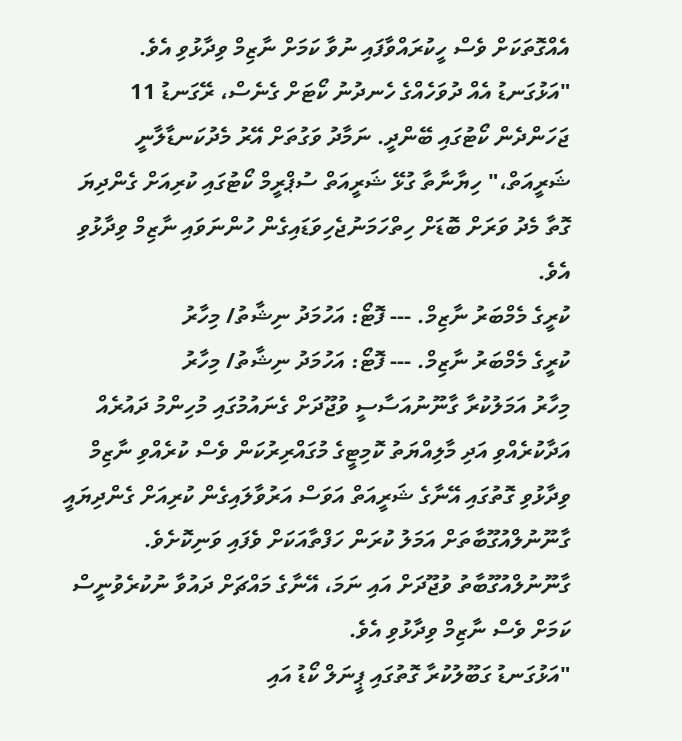އެއްގޮތަކަށް ވެސް ހީކުރައްވާފައި ނުވާ ކަމަށް ނާޒިމް ވިދާޅުވި އެވެ.
"އަޅުގަނޑު އެއް ދުވަހެއްގެ ހެނދުނު ކޯޓަށް ގެނެސް، ރޭގަނޑު 11 ޖަހަންދެން ކޯޓުގައި ބޭންދީ. ނަމާދު ވަގުތަށް އޭރު މެދުކަނޑާލާނީ ޝަރީއަތް،" ހިޔާނާތާ ގުޅޭ ޝަރީއަތް ސުޕްރީމް ކޯޓުގައި ކުރިއަށް ގެންދިޔަ ގޮތާ މެދު ވަރަށް ބޮޑަށް ހިތްހަމަނުޖެހިވަޑައިގެން ހުންނަވައި ނާޒިމް ވިދާޅުވި އެވެ.
ކުރީގެ މެމްބަރު ނާޒިމް. --- ފޮޓޯ: އަހުމަދު ނިޝާތު/ މިހާރު
ކުރީގެ މެމްބަރު ނާޒިމް. --- ފޮޓޯ: އަހުމަދު ނިޝާތު/ މިހާރު
މިހާރު އަމަލުކުރާ ގާނޫނުއަސާސީ ވުޖޫދަށް ގެނައުމުގައި މުހިންމު ދައުރެއް އަދާކުރެއްވި އަދި މާލިއްޔަތު ކޮމިޓީގެ މުގައްރިރުކަން ވެސް ކުރެއްވި ނާޒިމް ވިދާޅުވި ގޮތުގައި އޭނާގެ ޝަރީއަތް އަވަސް އަރުވާލައިގެން ކުރިއަށް ގެންދިޔައީ ގާނޫނުލްއުގޫބާތަށް އަމަލު ކުރަން ހަފްތާއަކަށް ވެފައި ވަނިކޮށެވެ. ގާނޫނުލްއުގޫބާތު ވުޖޫދަށް އައި ނަމަ، އޭނާގެ މައްޗަށް ދައުވާ ނުކުރެވުނީސް ކަމަށް ވެސް ނާޒިމް ވިދާޅުވި އެވެ.
"އަޅުގަނޑު ގަބޫލުކުރާ ގޮތުގައި ޕީނަލް ކޯޑު އައި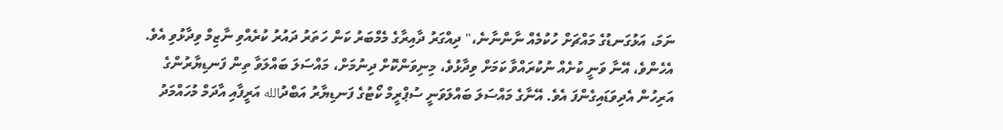ނަމަ، އަޅުގަނޑުގެ މައްޗަށް ހުކުމެއް ނާންނާނެ،" ދިއްގަރު ދާއިރާގެ މެމްބަރު ކަން ހަތަރު ދައުރު ކުރެއްވި ނާޒިމް ވިދާޅުވި އެވެ.
އެހެންވެ، އޭނާ ވަނީ ކުށެއް ނުކުރައްވާ ކަމަށް ވިދާޅުވެ، މިނިވަންކޮށް ދިނުމަށް، މައްސަލަ ބައްލަވާ ތިން ފަނޑިޔާރުންގެ އަރިހުން އެދިވަޑައިގެންފަ އެވެ. އޭނާގެ މައްސަލަ ބައްލަވަނީ ސުޕްރީމް ކޯޓުގެ ފަނޑިޔާރު އަބްދުالله އަރީފާއި އާދަމް މުހައްމަދު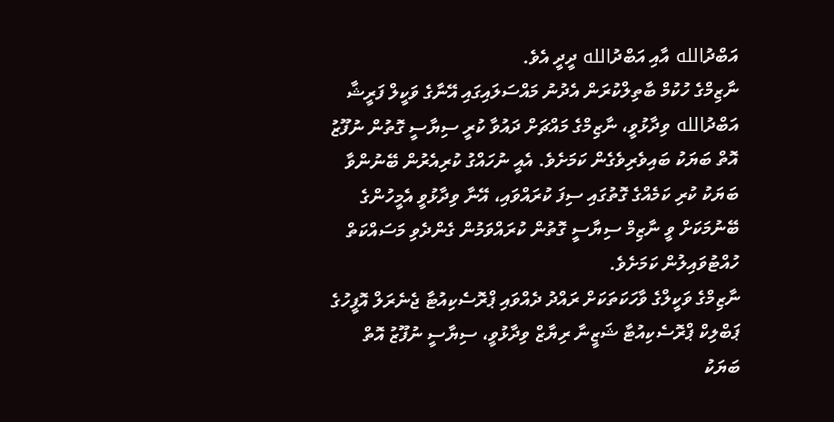އަބްދުالله އާއި އަބްދުالله ދީދީ އެވެ.
ނާޒިމްގެ ހުކުމް ބާތިލްކުރަން އެދުނު މައްސަލައިގައި އޭނާގެ ވަކީލް ފަރީޝާ އަބްދުالله ވިދާޅުވީ، ނާޒިމްގެ މައްޗަށް ދައުވާ ކުރީ ސިޔާސީ ގޮތުން ނުފޫޒު އޮތް ބަޔަކު ބައިވެރިވެގެން ކަމަށެވެ. އެއީ ނުހައްގު ކުރިއެރުން ބޭނުންވާ ބަޔަކު ކުރި ކަމެއްގެ ގޮތުގައި ސިފަ ކުރައްވައި، އޭނާ ވިދާޅުވީ އެމީހުންގެ ބޭނުމަކަށް ވީ ނާޒިމް ސިޔާސީ ގޮތުން ކުރައްވަމުން ގެންދެވި މަސައްކަތް ހުއްޓުވައިލުން ކަމަށެވެ.
ނާޒިމްގެ ވަކީލްގެ ވާހަކަތަކަށް ރައްދު ދެއްވައި ޕްރޮސެކިއުޓާ ޖެނެރަލް އޮފީހުގެ ޕަބްލިކް ޕްރޮސެކިއުޓާ ޝަޒީނާ ރިޔާޒް ވިދާޅުވީ، ސިޔާސީ ނުފޫޒު އޮތް ބަޔަކު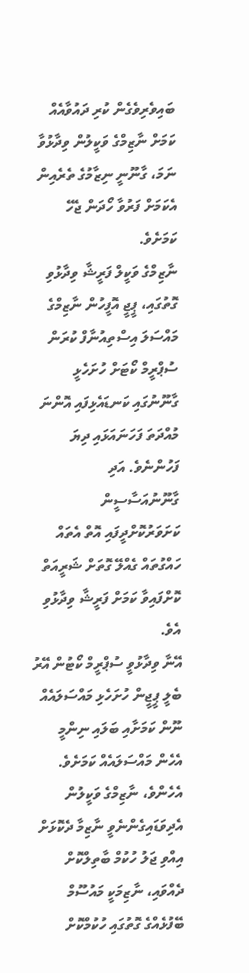ބައިވެރިވެގެން ކުރި ދައުވާއެއް ކަމަށް ނާޒިމްގެ ވަކީލުން ވިދާޅުވާ ނަމަ، ގާނޫނީ ނިޒާމުގެ ތެރެއިން އެކަމަށް ފަރުވާ ހޯދަން ޖެހޭ ކަމަށެވެ.
ނާޒިމްގެ ވަކީލް ފަރީޝާ ވިދާޅުވި ގޮތުގައި، ޕީޖީ އޮފީހުން ނާޒިމްގެ މައްސަލަ އިސްތިއުނާފް ކުރަން ސުޕްރީމް ކޯޓަށް ހުށަހެޅީ ގާނޫނުގައި ކަނޑައެޅިފައި އޮންނަ މުއްދަތަ ފަހަނައަޅައި ދިޔަ ފަހުންނެވެ. އަދި ގާނޫނުއަސާސީން ކަށަވަރުކޮށްދީފައި އޮތް އެތައް ހައްގުތައް ގެއްލޭ ގޮތަށް ޝަރީއަތް ކޮށްފައިވާ ކަމަށް ފަރީޝާ ވިދާޅުވި އެވެ.
އޭނާ ވިދާޅުވީ ސުޕްރީމް ކޯޓުން އޭރު ބެލީ ޕީޖީން ހުށަހެޅި މައްސަލައެއް ނޫން ކަމަށާއި ބަލައި ނިންމީ އެހެން މައްސަލައެއް ކަމަށެވެ. އެހެންވެ، ނާޒިމްގެ ވަކީލުން އެދިވަޑައިގެންނެވީ ނާޒިމާ ދެކޮޅަށް އިއްވި ޖަލު ހުކުމް ބާތިލްކޮށް ދެއްވައި، ނާޒިމަކީ މައުސޫމް ބޭފުޅެއްގެ ގޮތުގައި ހުކުމްކޮށް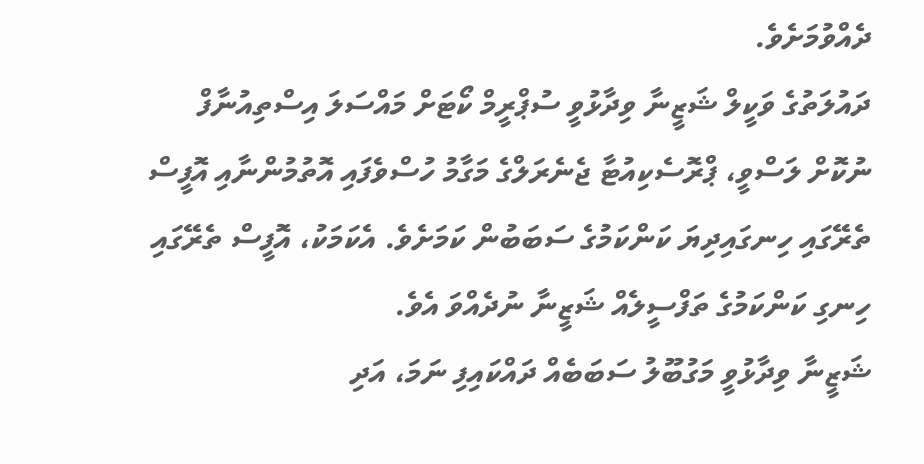ދެއްވުމަށެވެ.
ދައުލަތުގެ ވަކީލް ޝަޒީނާ ވިދާޅުވީ ސުޕްރީމް ކޯޓަށް މައްސަލަ އިސްތިއުނާފް ނުކޮށް ލަސްވީ، ޕްރޮސެކިއުޓާ ޖެނެރަލްގެ މަގާމު ހުސްވެފައި އޮތުމުންނާއި އޮފީސް ތެރޭގައި ހިނގައިދިޔަ ކަންކަމުގެ ސަބަބުން ކަމަށެވެ. އެކަމަކު، އޮފީސް ތެރޭގައި ހިނގި ކަންކަމުގެ ތަފްސީލެއް ޝަޒީނާ ނުދެއްވަ އެވެ.
ޝަޒީނާ ވިދާޅުވީ މަގުބޫލު ސަބަބެއް ދައްކައިފި ނަމަ، އަދި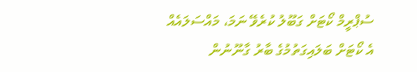ސުޕްރީމް ކޯޓަށް ގަބޫލު ކުރެވޭ ނަމަ، މައްސަލައެއް އެ ކޯޓަށް ބަލައިގަތުމުގެ ބާރު ގާނޫނުން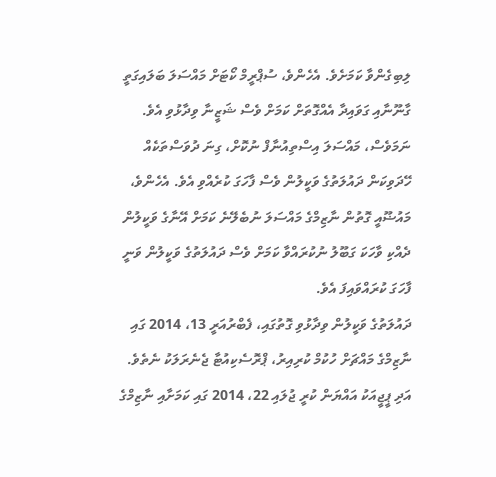ލިބިގެންވާ ކަމަށެވެ. އެހެންވެ، ސުޕްރީމް ކޯޓަށް މައްސަލަ ބަލައިގަތީ ގާނޫނާއި ގަވައިދާ އެއްގޮތަށް ކަމަށް ވެސް ޝަޒީނާ ވިދާޅުވި އެވެ.
ނަމަވެސް، މައްސަލަ އިސްތިއުނާފް ނުކޮށް، ގިނަ ދުވަސްތަކެއް ހޭދަވިކަން ދައުލަތުގެ ވަކީލުން ވެސް ފާހަގަ ކުރެއްވި އެވެ. އެހެންވެ، މައުޟޫއީ ގޮތުން ނާޒިމްގެ މައްސަލަ ނުބެލޭނެ ކަމަށް އޭނާގެ ވަކީލުން ދެއްކި ވާހަކަ ގަބޫލު ނުކުރައްވާ ކަމަށް ވެސް ދައުލަތުގެ ވަކީލުން ވަނީ ފާހަގަ ކުރައްވައިފަ އެވެ.
ދައުލަތުގެ ވަކީލުން ވިދާޅުވި ގޮތުގައި، ފެބްރުއަރީ 13، 2014 ގައި ނާޒިމްގެ މައްޗަށް ހުކުމް ކުރިއިރު، ޕްރޮސެކިއުޓާ ޖެނެރަލަކު ނެތެވެ. އަދި ޕީޖީއަކު އައްޔަން ކުރީ ޖުލައި 22، 2014 ގައި ކަމަށާއި ނާޒިމްގެ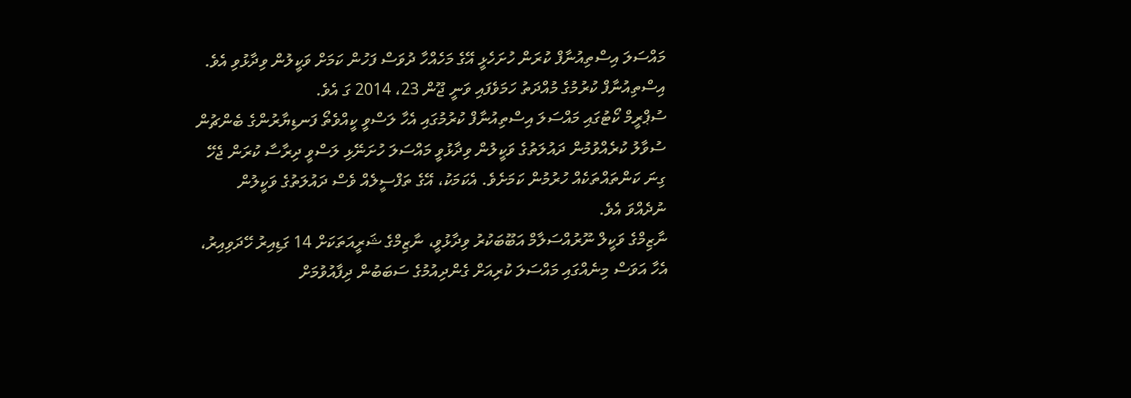މައްސަލަ އިސްތިއުނާފް ކުރަން ހުށަހެޅީ އޭގެ މަހެއްހާ ދުވަސް ފަހުން ކަމަށް ވަކީލުން ވިދާޅުވި އެވެ. އިސްތިއުނާފް ކުރުމުގެ މުއްދަތު ހަމަވެފައި ވަނީ ޖޫން 23، 2014 ގަ އެވެ.
ސުޕްރީމް ކޯޓުގައި މައްސަލަ އިސްތިއުނާފް ކުރުމުގައި އެހާ ލަސްވީ ކީއްވެތޯ ފަނޑިޔާރުންގެ ބެންޗުން ސުވާލު ކުރެއްވުމުން ދައުލަތުގެ ވަކީލުން ވިދާޅުވީ މައްސަލަ ހުށަނޭޅި ލަސްވީ ދިރާސާ ކުރަން ޖެހޭ ގިނަ ކަންތައްތަކެއް ހުރުމުން ކަމަށެވެ. އެކަމަކު، އޭގެ ތަފްސީލެއް ވެސް ދައުލަތުގެ ވަކީލުން ނުދެއްވަ އެވެ.
ނާޒިމްގެ ވަކީލް ނޫރުއްސަލާމް އަބޫބަކުރު ވިދާޅުވީ، ނާޒިމްގެ ޝަރީއަތަކަށް 14 ގަޑިއިރު ހޭދަވިއިރު، އެހާ އަވަސް މިނެއްގައި މައްސަލަ ކުރިއަށް ގެންދިއުމުގެ ސަބަބުން ދިފާއުވުމަށް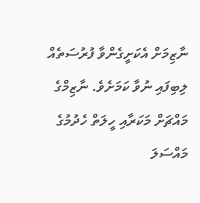ނާޒިމަށް އެކަށީގެންވާ ފުރުސަތެއް ލިބިފައި ނުވާ ކަމަށެވެ. ނާޒިމްގެ މައްޗަށް މަކަރާއި ހީލަތް ހެދުމުގެ މައްސަލަ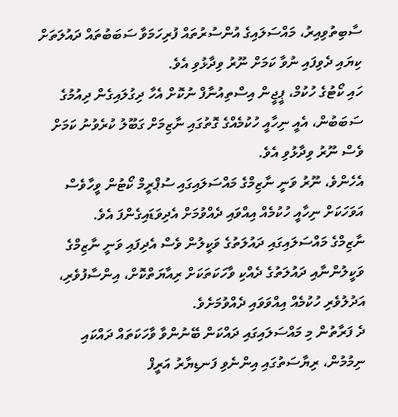ސާބިތުވިއިރު، މައްސަލައިގެ އުންސުރުތައް ފުރިހަމަވާ ސަބަބުތައް ދައުލަތަށް ކިޔައި ދެވިފައި ނުވާ ކަމަށް ނޫރު ވިދާޅުވި އެވެ.
ހައި ކޯޓުގެ ހުކުމް، ޕީޖީން އިސްތިއުނާފް ނުކޮށް އެހާ ދިގުލައިގެން ދިއުމުގެ ސަބަބުން، އެއީ ނިހާއީ ހުކުމެއްގެ ގޮތުގައި ނާޒިމަށް ގަބޫލު ކުރެވުނު ކަމަށް ވެސް ނޫރު ވިދާޅުވި އެވެ.
އެހެންވެ، ނޫރު ވަނީ ނާޒިމްގެ މައްސަލައިގައި ސުޕްރީމް ކޯޓުން ވީހާވެސް އަވަހަކަށް ނިހާއީ ހުކުމެއް އިއްވައި ދެއްވުމަށް އެދިވަޑައިގެންފަ އެވެ.
ނާޒިމްގެ މައްސަލައިގައި ދައުލަތުގެ ވަކީލުން ވެސް އެދިފައި ވަނީ ނާޒިމްގެ ވަކީލުންނާއި ދައުލަތުގެ ދެއްކި ވާހަކަތަކަށް ރިއާޔަތްކޮށް، އިންސާފުވެރި، އަދުލުވެރި ހުކުމެއް އިއްވަވައި ދެއްވުމަށެވެ.
ދެ ފަރާތުން މި މައްސަލައިގައި ދައްކަން ބޭނުންވާ ވާހަކަތައް ދައްކައި ނިމުމުން، ރިޔާސަތުގައި އިންނެވި ފަނޑިޔާރު އަރީފް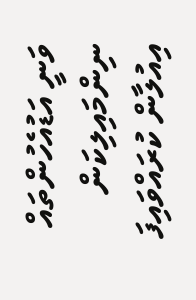ވަނީ އަޑުއެހުންތައް ނިންމައިލިކަން އިއުލާން ކުރައްވައިފަ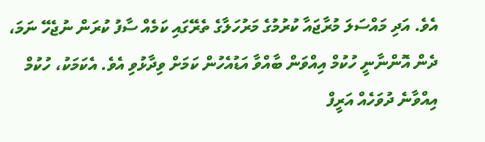އެވެ. އަދި މައްސަލަ މުރާޖައާ ކުރުމުގެ މަރުހަލާގެ ތެރޭގައި ކަމެއް ސާފު ކުރަން ނުޖެހޭ ނަމަ، ދެން އޮންނާނީ ހުކުމް އިއްވަން ބާއްވާ އަޑުއެހުން ކަމަށް ވިދާޅުވި އެވެ. އެކަމަކު، ހުކުމް އިއްވާނެ ދުވަހެއް އަރީފް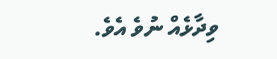ވިދާޅެއް ނުވެ އެވެ.